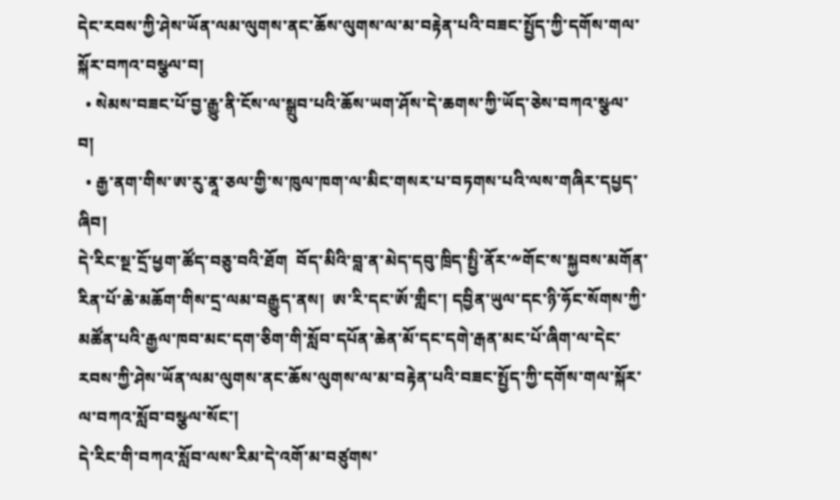དེང་རབས་ཀྱི་ཤེས་ཡོན་ལམ་ལུགས་ནང་ཆོས་ལུགས་ལ་མ་བརྟེན་པའི་བཟང་སྤྱོད་ཀྱི་དགོས་གལ་སྐོར་བཀའ་བསྩལ་བ།
  • སེམས་བཟང་པོ་བྱ་རྒྱུ་ནི་ངོས་ལ་སྒྲུབ་པའི་ཆོས་ཡག་ཤོས་དེ་ཆགས་ཀྱི་ཡོད་ཅེས་བཀའ་སྩལ་བ།
  • རྒྱ་ནག་གིས་ཨ་རུ་ནཱ་ཅལ་གྱི་ས་ཁུལ་ཁག་ལ་མིང་གསར་པ་བཏགས་པའི་ལས་གཞིར་དཔྱད་ཞིབ།
དེ་རིང་སྔ་དྲོ་ཕྱག་ཚོད་བཅུ་བའི་ཐོག  བོད་མིའི་བླ་ན་མེད་དབུ་ཁྲིད་སྤྱི་ནོར་༸གོང་ས་སྐྱབས་མགོན་རིན་པོ་ཆེ་མཆོག་གིས་དྲ་ལམ་བརྒྱུད་ནས།  ཨ་རི་དང་ཨོ་གླིང་། དབྱིན་ཡུལ་དང་ཉི་ཧོང་སོགས་ཀྱི་མཚོན་པའི་རྒྱལ་ཁབ་མང་དག་ཅིག་གི་སློབ་དཔོན་ཆེན་མོ་དང་དགེ་རྒན་མང་པོ་ཞིག་ལ་དེང་རབས་ཀྱི་ཤེས་ཡོན་ལམ་ལུགས་ནང་ཆོས་ལུགས་ལ་མ་བརྟེན་པའི་བཟང་སྤྱོད་ཀྱི་དགོས་གལ་སྐོར་ལ་བཀའ་སློབ་བསྩལ་སོང་།
དེ་རིང་གི་བཀའ་སློབ་ལས་རིམ་དེ་འགོ་མ་བཙུགས་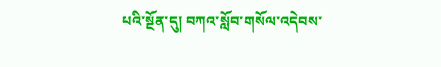པའི་སྔོན་དུ། བཀའ་སློབ་གསོལ་འདེབས་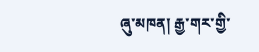ཞུ་མཁན། རྒྱ་གར་གྱི་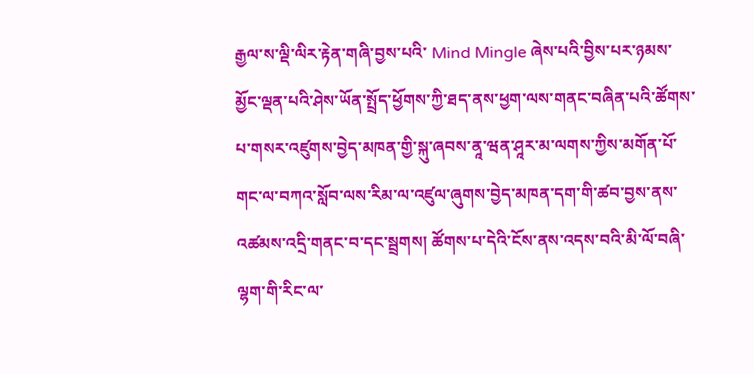རྒྱལ་ས་ལྡི་ལིར་རྟེན་གཞི་བྱས་པའི་ Mind Mingle ཞེས་པའི་བྱིས་པར་ཉམས་མྱོང་ལྡན་པའི་ཤེས་ཡོན་སྤྲོད་ཕྱོགས་ཀྱི་ཐད་ནས་ཕྱག་ལས་གནང་བཞིན་པའི་ཚོགས་པ་གསར་འཛུགས་བྱེད་མཁན་གྱི་སྐུ་ཞབས་ནཱ་ཝན་ཤཱར་མ་ལགས་ཀྱིས་མགོན་པོ་གང་ལ་བཀའ་སློབ་ལས་རིམ་ལ་འཛུལ་ཞུགས་བྱེད་མཁན་དག་གི་ཚབ་བྱས་ནས་འཚམས་འདྲི་གནང་བ་དང་སྦྲགས། ཚོགས་པ་དེའི་ངོས་ནས་འདས་བའི་མི་ལོ་བཞི་ལྷག་གི་རིང་ལ་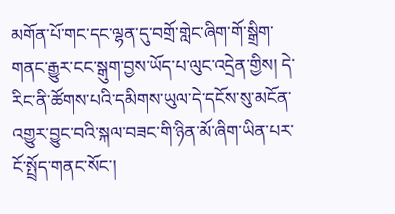མགོན་པོ་གང་དང་ལྷན་དུ་བགྲོ་གླེང་ཞིག་གོ་སྒྲིག་གནང་རྒྱུར་ངང་སྒུག་བྱས་ཡོད་པ་ལུང་འདྲེན་གྱིས། དེ་རིང་ནི་ཚོགས་པའི་དམིགས་ཡུལ་དེ་དངོས་སུ་མངོན་འགྱུར་བྱུང་བའི་སྐལ་བཟང་གི་ཉིན་མོ་ཞིག་ཡིན་པར་ངོ་སྤྲོད་གནང་སོང་།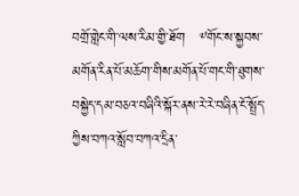བགྲོ་གླེང་གི་ལས་རིམ་གྱི་ཐོག   ༸གོང་ས་སྐྱབས་མགོན་རིན་པོ་མཆོག་གིས་མགོན་པོ་གང་གི་ཐུགས་བསྐྱེད་དམ་བཅའ་བཞིའི་སྐོར་ནས་རེ་རེ་བཞིན་ངོ་སྤྲོད་ཀྱིས་བཀའ་སློབ་བཀའ་དྲིན་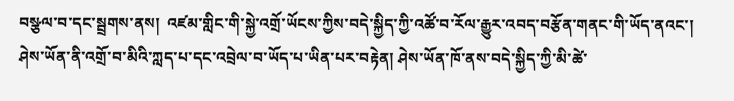བསྩལ་བ་དང་སྦྲགས་ནས།  འཛམ་གླིང་གི་སྐྱེ་འགྲོ་ཡོངས་ཀྱིས་བདེ་སྐྱིད་ཀྱི་འཚོ་བ་རོལ་རྒྱུར་འབད་བརྩོན་གནང་གི་ཡོད་ནའང་། ཤེས་ཡོན་ནི་འགྲོ་བ་མིའི་ཀླད་པ་དང་འབྲེལ་བ་ཡོད་པ་ཡིན་པར་བརྟེན། ཤེས་ཡོན་ཁོ་ནས་བདེ་སྐྱིད་ཀྱི་མི་ཚེ་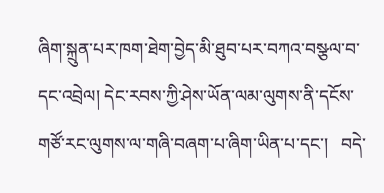ཞིག་སྐྲུན་པར་ཁག་ཐེག་བྱེད་མི་ཐུབ་པར་བཀའ་བསྩལ་བ་དང་འབྲེལ། དེང་རབས་ཀྱི་ཤེས་ཡོན་ལམ་ལུགས་ནི་དངོས་གཙོ་རང་ལུགས་ལ་གཞི་བཞག་པ་ཞིག་ཡིན་པ་དང་།   བདེ་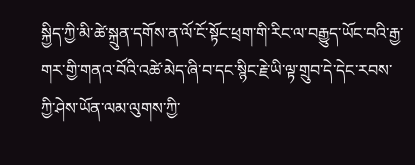སྐྱིད་ཀྱི་མི་ཚེ་སྐྲུན་དགོས་ན་ལོ་ངོ་སྟོང་ཕྲག་གི་རིང་ལ་བརྒྱུད་ཡོང་བའི་རྒྱ་གར་གྱི་གནའ་བོའི་འཚེ་མེད་ཞི་བ་དང་སྙིང་རྗེ་ཡི་ལྟ་གྲུབ་དེ་དེང་རབས་ཀྱི་ཤེས་ཡོན་ལམ་ལུགས་ཀྱི་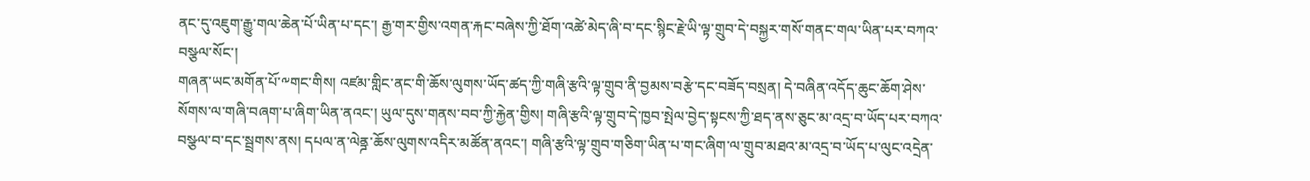ནང་དུ་འཇུག་རྒྱུ་གལ་ཆེན་པོ་ཡིན་པ་དང་། རྒྱ་གར་གྱིས་འགན་རྐང་བཞེས་ཀྱི་ཐོག་འཚེ་མེད་ཞི་བ་དང་སྙིང་རྗེ་ཡི་ལྟ་གྲུབ་དེ་བསྐྱར་གསོ་གནང་གལ་ཡིན་པར་བཀའ་བསྩལ་སོང་།
གཞན་ཡང་མགོན་པོ་༸གང་གིས། འཛམ་གླིང་ནང་གི་ཆོས་ལུགས་ཡོད་ཚད་ཀྱི་གཞི་རྩའི་ལྟ་གྲུབ་ནི་བྱམས་བརྩེ་དང་བཟོད་བསྲན། དེ་བཞིན་འདོད་ཆུང་ཆོག་ཤེས་སོགས་ལ་གཞི་བཞག་པ་ཞིག་ཡིན་ནའང་། ཡུལ་དུས་གནས་བབ་ཀྱི་རྐྱེན་གྱིས། གཞི་རྩའི་ལྟ་གྲུབ་དེ་ཁྱབ་སྤེལ་བྱེད་སྟངས་ཀྱི་ཐད་ནས་ཅུང་མ་འདྲ་བ་ཡོད་པར་བཀའ་བསྩལ་བ་དང་སྦྲགས་ནས། དཔལ་ན་ལེནྜ་ཆོས་ལུགས་འདིར་མཚོན་ནའང་། གཞི་རྩའི་ལྟ་གྲུབ་གཅིག་ཡིན་པ་གང་ཞིག་ལ་གྲུབ་མཐའ་མ་འདྲ་བ་ཡོད་པ་ལུང་འདྲེན་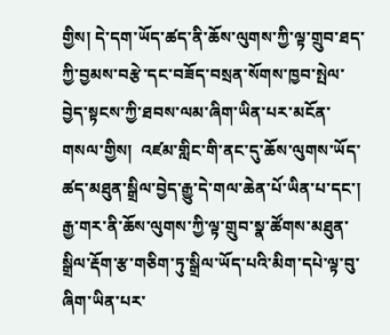གྱིས། དེ་དག་ཡོད་ཚད་ནི་ཆོས་ལུགས་ཀྱི་ལྟ་གྲུབ་ཐད་ཀྱི་བྱམས་བརྩེ་དང་བཟོད་བསྲན་སོགས་ཁྱབ་སྤེལ་བྱེད་སྟངས་ཀྱི་ཐབས་ལམ་ཞིག་ཡིན་པར་མངོན་གསལ་གྱིས།  འཛམ་གླིང་གི་ནང་དུ་ཆོས་ལུགས་ཡོད་ཚད་མཐུན་སྒྲིལ་བྱེད་རྒྱུ་དེ་གལ་ཆེན་པོ་ཡིན་པ་དང་། རྒྱ་གར་ནི་ཆོས་ལུགས་ཀྱི་ལྟ་གྲུབ་སྣ་ཚོགས་མཐུན་སྒྲིལ་རྡོག་རྩ་གཅིག་ཏུ་སྒྲིལ་ཡོད་པའི་མིག་དཔེ་ལྟ་བུ་ཞིག་ཡིན་པར་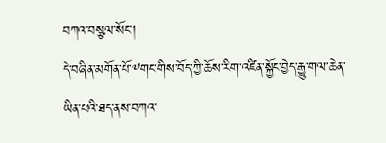བཀའ་བསྩལ་སོང་།
དེ་བཞིན་མགོན་པོ་༸གང་གིས་བོད་ཀྱི་ཆོས་རིག་འཛིན་སྐྱོང་བྱེད་རྒྱུ་གལ་ཆེན་ཡིན་པའི་ཐད་ནས་བཀའ་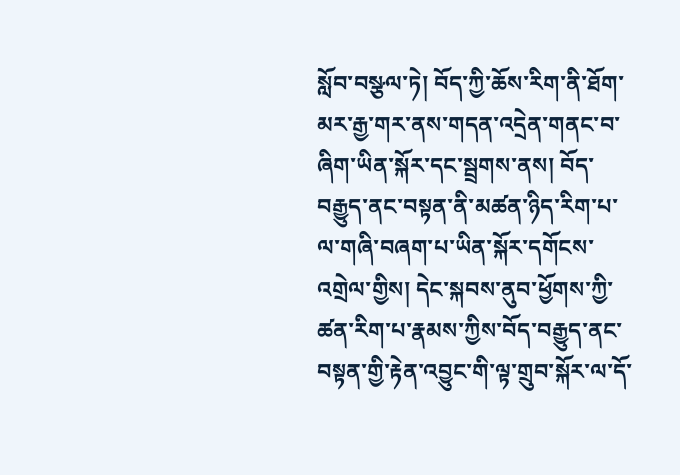སློབ་བསྩལ་ཏེ། བོད་ཀྱི་ཆོས་རིག་ནི་ཐོག་མར་རྒྱ་གར་ནས་གདན་འདྲེན་གནང་བ་ཞིག་ཡིན་སྐོར་དང་སྦྲགས་ནས། བོད་བརྒྱུད་ནང་བསྟན་ནི་མཚན་ཉིད་རིག་པ་ལ་གཞི་བཞག་པ་ཡིན་སྐོར་དགོངས་འགྲེལ་གྱིས། དེང་སྐབས་ནུབ་ཕྱོགས་ཀྱི་ཚན་རིག་པ་རྣམས་ཀྱིས་བོད་བརྒྱུད་ནང་བསྟན་གྱི་རྟེན་འབྱུང་གི་ལྟ་གྲུབ་སྐོར་ལ་དོ་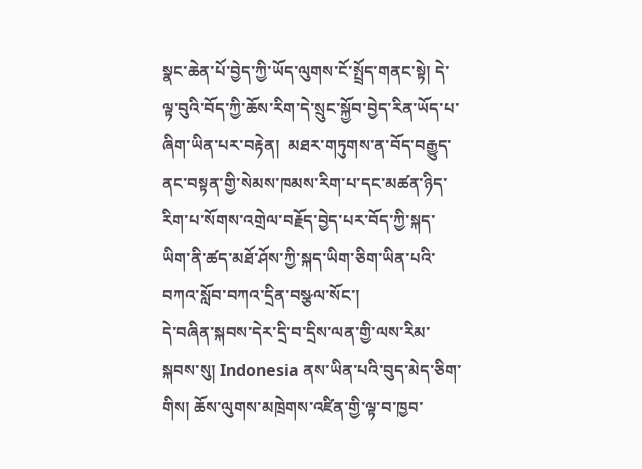སྣང་ཆེན་པོ་བྱེད་ཀྱི་ཡོད་ལུགས་ངོ་སྤྲོད་གནང་སྟེ། དེ་ལྟ་བུའི་བོད་ཀྱི་ཆོས་རིག་དེ་སྲུང་སྐྱོབ་བྱེད་རིན་ཡོད་པ་ཞིག་ཡིན་པར་བརྟེན།  མཐར་གཏུགས་ན་བོད་བརྒྱུད་ནང་བསྟན་གྱི་སེམས་ཁམས་རིག་པ་དང་མཚན་ཉིད་རིག་པ་སོགས་འགྲེལ་བརྗོད་བྱེད་པར་བོད་ཀྱི་སྐད་ཡིག་ནི་ཚད་མཐོ་ཤོས་ཀྱི་སྐད་ཡིག་ཅིག་ཡིན་པའི་བཀའ་སློབ་བཀའ་དྲིན་བསྩལ་སོང་།
དེ་བཞིན་སྐབས་དེར་དྲི་བ་དྲིས་ལན་གྱི་ལས་རིམ་སྐབས་སུ། Indonesia ནས་ཡིན་པའི་བུད་མེད་ཅིག་གིས། ཆོས་ལུགས་མཁྲེགས་འཛིན་གྱི་ལྟ་བ་ཁྱབ་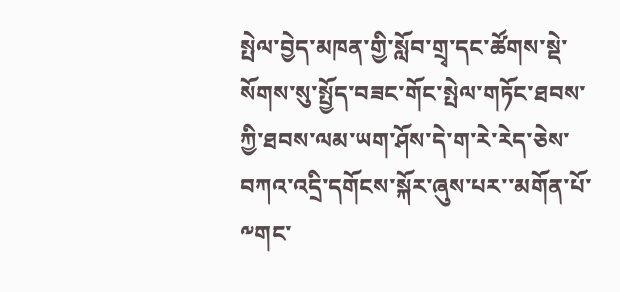སྤེལ་བྱེད་མཁན་གྱི་སློབ་གྲྭ་དང་ཚོགས་སྡེ་སོགས་སུ་སྤྱོད་བཟང་གོང་སྤེལ་གཏོང་ཐབས་ཀྱི་ཐབས་ལམ་ཡག་ཤོས་དེ་ག་རེ་རེད་ཅེས་བཀའ་འདྲི་དགོངས་སྐོར་ཞུས་པར་་མགོན་པོ་༸གང་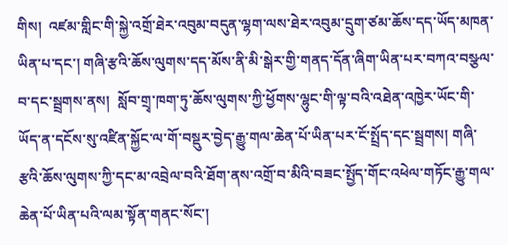གིས།  འཛམ་གླིང་གི་སྐྱེ་འགྲོ་ཐེར་འབུམ་བདུན་ལྷག་ལས་ཐེར་འབུམ་དྲུག་ཙམ་ཆོས་དད་ཡོད་མཁན་ཡིན་པ་དང་། གཞི་རྩའི་ཆོས་ལུགས་དད་མོས་ནི་མི་སྒེར་གྱི་གནད་དོན་ཞིག་ཡིན་པར་བཀའ་བསྩལ་བ་དང་སྦྲགས་ནས།  སློབ་གྲྭ་ཁག་ཏུ་ཆོས་ལུགས་ཀྱི་ཕྱོགས་ལྷུང་གི་ལྟ་བའི་འཐེན་འཁྱེར་ཡོང་གི་ཡོད་ན་དངོས་སུ་འཛིན་སྐྱོང་ལ་གོ་བསྡུར་བྱེད་རྒྱུ་གལ་ཆེན་པོ་ཡིན་པར་ངོ་སྤྲོད་དང་སྦྲགས། གཞི་རྩའི་ཆོས་ལུགས་ཀྱི་དང་མ་འབྲེལ་བའི་ཐོག་ནས་འགྲོ་བ་མིའི་བཟང་སྤྱོད་གོང་འཕེལ་གཏོང་རྒྱུ་གལ་ཆེན་པོ་ཡིན་པའི་ལམ་སྟོན་གནང་སོང་།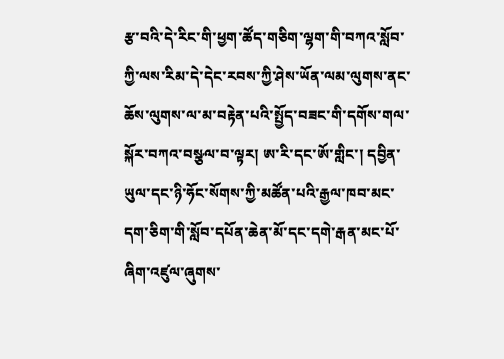རྩ་བའི་དེ་རིང་གི་ཕྱག་ཚོད་གཅིག་ལྷག་གི་བཀའ་སློབ་ཀྱི་ལས་རིམ་དེ་དེང་རབས་ཀྱི་ཤེས་ཡོན་ལམ་ལུགས་ནང་ཆོས་ལུགས་ལ་མ་བརྟེན་པའི་སྤྱོད་བཟང་གི་དགོས་གལ་སྐོར་བཀའ་བསྩལ་བ་ལྟར། ཨ་རི་དང་ཨོ་གླིང་། དབྱིན་ཡུལ་དང་ཉི་ཧོང་སོགས་ཀྱི་མཚོན་པའི་རྒྱལ་ཁབ་མང་དག་ཅིག་གི་སློབ་དཔོན་ཆེན་མོ་དང་དགེ་རྒན་མང་པོ་ཞིག་འཛུལ་ཞུགས་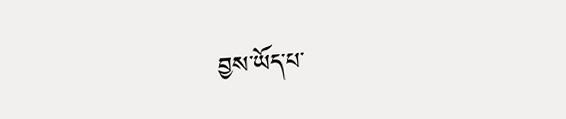བྱས་ཡོད་པ་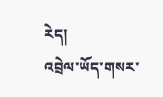རེད།
འབྲེལ་ཡོད་གསར་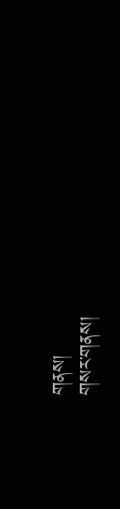གནས།
གསར་གནས།